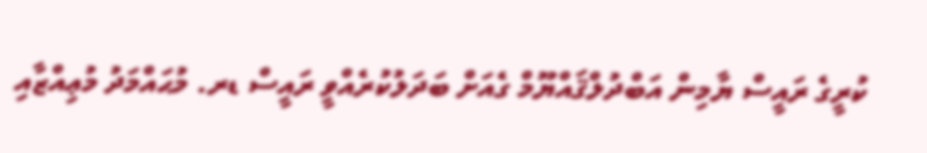ކުރީގެ ރައީސް ޔާމިން އަބްދުލްޤައްޔޫމް ގެއަށް ބަދަލުކުރެއްވީ ރައީސް ޑރ. މުޙައްމަދު މުޢިއްޒާއި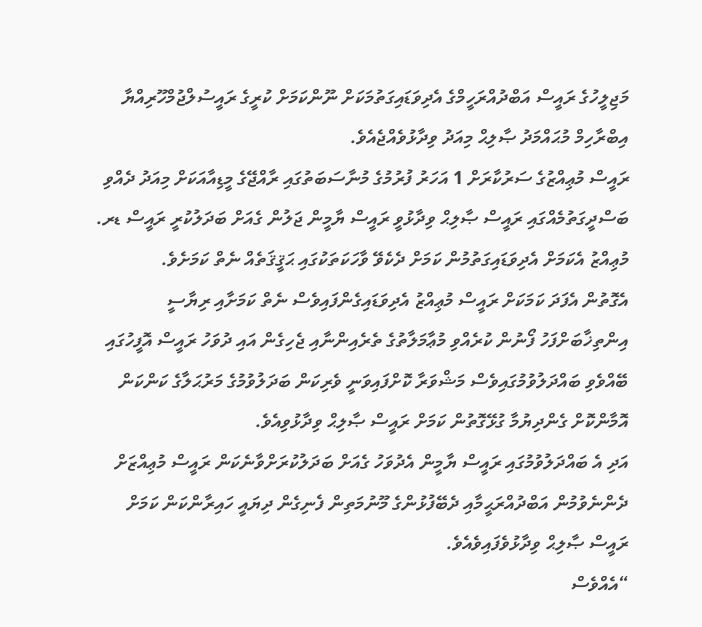މަޖިލީހުގެ ރައީސް އަބްދުއްރަހީމްގެ އެދިވަޑައިގަތުމަކަށް ނޫންކަމަށް ކުރީގެ ރައީސުލްޖުމްހޫރިއްޔާ އިބްރާހިމް މުޙައްމަދު ޞާލިޙް މިއަދު ވިދާޅުވެއްޖެއެވެ.
ރައީސް މުޢިއްޒުގެ ސަރުކާރަށް 1 އަހަރު ފުރުމުގެ މުނާސަބަތުގައި ރާއްޖޭގެ މީޑިއާއަކަށް މިއަދު ދެއްވި ބަސްދީގަތުމެއްގައި ރައީސް ޞާލިޙް ވިދާޅުވީ ރައީސް ޔާމީން ޖަލުން ގެއަށް ބަދަލުކުރީ ރައީސް ޑރ. މުޢިއްޒު އެކަމަށް އެދިވަޑައިގަތުމުން ކަމަށް ދެކެވޭ ވާހަކަތަކުގައި ޙަޤީޤަތެއް ނެތް ކަމަށެވެ.
އެގޮތުން އެފަދަ ކަމަކަށް ރައީސް މުޢިއްޒު އެދިވަޑައިގެންފައިވެސް ނެތް ކަމަށާއި ރިޔާސީ އިންތިޚާބަށްފަހު ފޯނުން ކުރެއްވި މުޢާމަލާތުގެ ތެރެއިންނާއި ޖެހިގެން އައި ދުވަހު ރައީސް އޮފީހުގައި ބޭއްވެވި ބައްދަލުވުމުގައިވެސް މަޝްވަރާ ކޮށްފައިވަނީ ވެރިކަން ބަދަލުވުމުގެ މަރުޙަލާގެ ކަންކަން އޮމާންކޮށް ގެންދިޔުމާ ގުޅޭގޮތުން ކަމަށް ރައީސް ޞާލިޙް ވިދާޅުވިއެވެ.
އަދި އެ ބައްދަލުވުމުގައި ރައީސް ޔާމީން އެދުވަހު ގެއަށް ބަދަލުކުރަށްވާނެކަން ރައީސް މުޢިއްޒަށް ދެންނެވުމުން އަބްދުއްރަޙީމާއި ދެބޭފުޅުންގެ މޫނުމަތިން ފެނިގެން ދިޔައީ ހައިރާންކަން ކަމަށް ރައީސް ޞާލިޙް ވިދާޅުވެފައިވެއެވެ.
“އެއްވެސް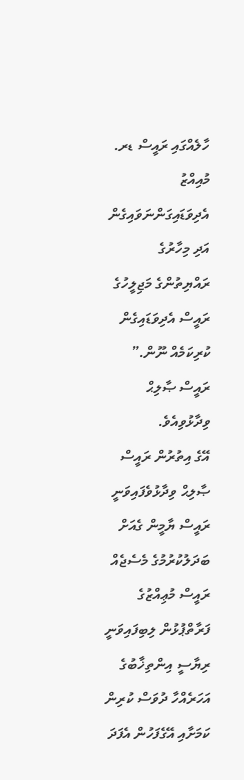ހާލެއްގައި ރައީސް ޑރ. މުއިއްޒު އެދިވަޑައިގަންނަވައިގެން އަދި މިހާރުގެ ރައްޔިތުންގެ މަޖިލީހުގެ ރައީސް އެދިވަޑައިގެން ކުރިކަމެއް ނޫން.” ރައީސް ޞާލިޙް ވިދާޅުވިއެވެ.
އޭގެ އިތުރުން ރައީސް ޞާލިޙް ވިދާޅުވެފައިވަނީ ރައީސް ޔާމީން ގެއަށް ބަދަލުކުރުމުގެ މެސެޖެއް ރައީސް މުޢިއްޒުގެ ފަރާތްޕުޅުން ލިބިފައިވަނީ ރިޔާސީ އިންތިޚާބުގެ އަހަރެއްހާ ދުވަސް ކުރިން ކަމަށާއި އޭގެފަހުން އެފަދަ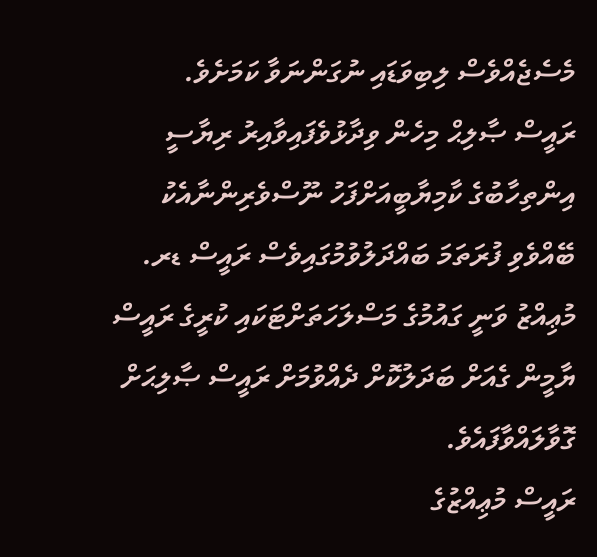މެސެޖެއްވެސް ލިބިވަޑައި ނުގަންނަވާ ކަމަށެވެ.
ރައީސް ޞާލިޙް މިހެން ވިދާޅުވެފައިވާއިރު ރިޔާސީ އިންތިހާބުގެ ކާމިޔާބީއަށްފަހު ނޫސްވެރިންނާއެކު ބޭއްވެވި ފުރަތަމަ ބައްދަލުވުމުގައިވެސް ރައީސް ޑރ. މުޢިއްޒު ވަނީ ގައުމުގެ މަސްލަހަތަށްޓަކައި ކުރީގެ ރައީސް ޔާމީން ގެއަށް ބަދަލުކޮށް ދެއްވުމަށް ރައީސް ޞާލިޙަށް ގޮވާލައްވާފައެވެ.
ރައީސް މުޢިއްޒުގެ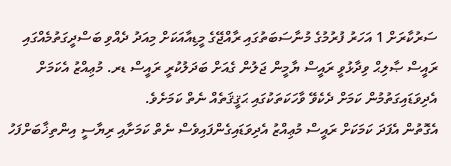ސަރުކާރަށް 1 އަހަރު ފުރުމުގެ މުނާސަބަތުގައި ރާއްޖޭގެ މީޑިއާއަކަށް މިއަދު ދެއްވި ބަސްދީގަތުމެއްގައި ރައީސް ޞާލިޙް ވިދާޅުވީ ރައީސް ޔާމީން ޖަލުން ގެއަށް ބަދަލުކުރީ ރައީސް ޑރ. މުޢިއްޒު އެކަމަށް އެދިވަޑައިގަތުމުން ކަމަށް ދެކެވޭ ވާހަކަތަކުގައި ޙަޤީޤަތެއް ނެތް ކަމަށެވެ.
އެގޮތުން އެފަދަ ކަމަކަށް ރައީސް މުޢިއްޒު އެދިވަޑައިގެންފައިވެސް ނެތް ކަމަށާއި ރިޔާސީ އިންތިޚާބަށްފަހު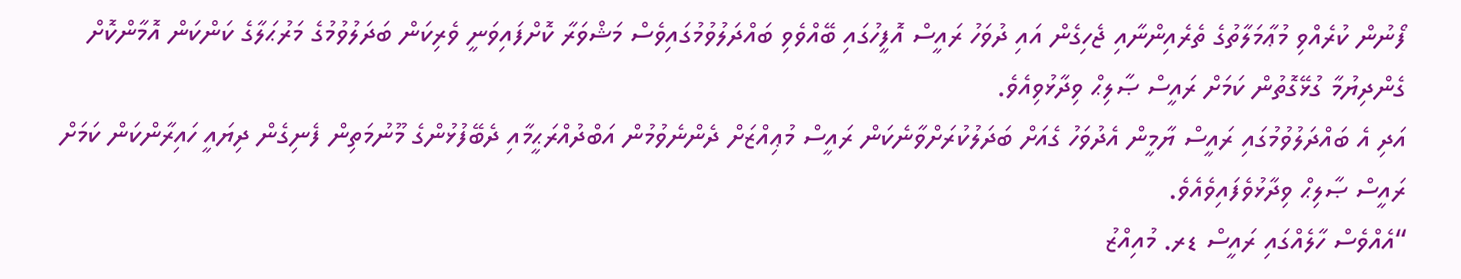ފޯނުން ކުރެއްވި މުޢާމަލާތުގެ ތެރެއިންނާއި ޖެހިގެން އައި ދުވަހު ރައީސް އޮފީހުގައި ބޭއްވެވި ބައްދަލުވުމުގައިވެސް މަޝްވަރާ ކޮށްފައިވަނީ ވެރިކަން ބަދަލުވުމުގެ މަރުޙަލާގެ ކަންކަން އޮމާންކޮށް ގެންދިޔުމާ ގުޅޭގޮތުން ކަމަށް ރައީސް ޞާލިޙް ވިދާޅުވިއެވެ.
އަދި އެ ބައްދަލުވުމުގައި ރައީސް ޔާމީން އެދުވަހު ގެއަށް ބަދަލުކުރަށްވާނެކަން ރައީސް މުޢިއްޒަށް ދެންނެވުމުން އަބްދުއްރަޙީމާއި ދެބޭފުޅުންގެ މޫނުމަތިން ފެނިގެން ދިޔައީ ހައިރާންކަން ކަމަށް ރައީސް ޞާލިޙް ވިދާޅުވެފައިވެއެވެ.
“އެއްވެސް ހާލެއްގައި ރައީސް ޑރ. މުއިއްޒު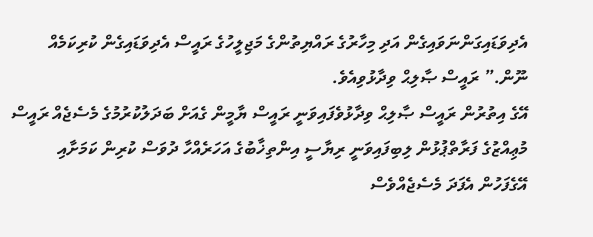އެދިވަޑައިގަންނަވައިގެން އަދި މިހާރުގެ ރައްޔިތުންގެ މަޖިލީހުގެ ރައީސް އެދިވަޑައިގެން ކުރިކަމެއް ނޫން.” ރައީސް ޞާލިޙް ވިދާޅުވިއެވެ.
އޭގެ އިތުރުން ރައީސް ޞާލިޙް ވިދާޅުވެފައިވަނީ ރައީސް ޔާމީން ގެއަށް ބަދަލުކުރުމުގެ މެސެޖެއް ރައީސް މުޢިއްޒުގެ ފަރާތްޕުޅުން ލިބިފައިވަނީ ރިޔާސީ އިންތިޚާބުގެ އަހަރެއްހާ ދުވަސް ކުރިން ކަމަށާއި އޭގެފަހުން އެފަދަ މެސެޖެއްވެސް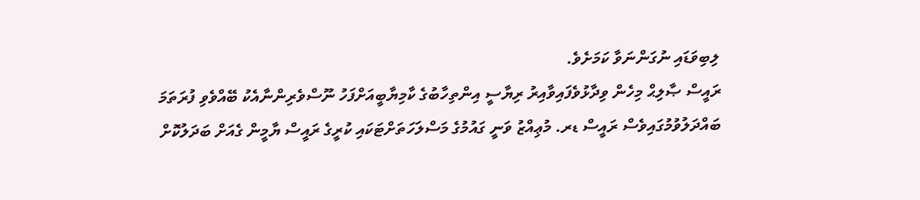ލިބިވަޑައި ނުގަންނަވާ ކަމަށެވެ.
ރައީސް ޞާލިޙް މިހެން ވިދާޅުވެފައިވާއިރު ރިޔާސީ އިންތިހާބުގެ ކާމިޔާބީއަށްފަހު ނޫސްވެރިންނާއެކު ބޭއްވެވި ފުރަތަމަ ބައްދަލުވުމުގައިވެސް ރައީސް ޑރ. މުޢިއްޒު ވަނީ ގައުމުގެ މަސްލަހަތަށްޓަކައި ކުރީގެ ރައީސް ޔާމީން ގެއަށް ބަދަލުކޮށް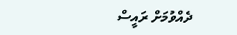ދެއްވުމަށް ރައީސް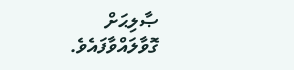ޞާލިޙަށް ގޮވާލައްވާފައެވެ.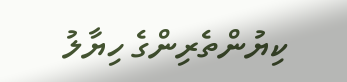ކިޔުންތެރިންގެ ހިޔާލު